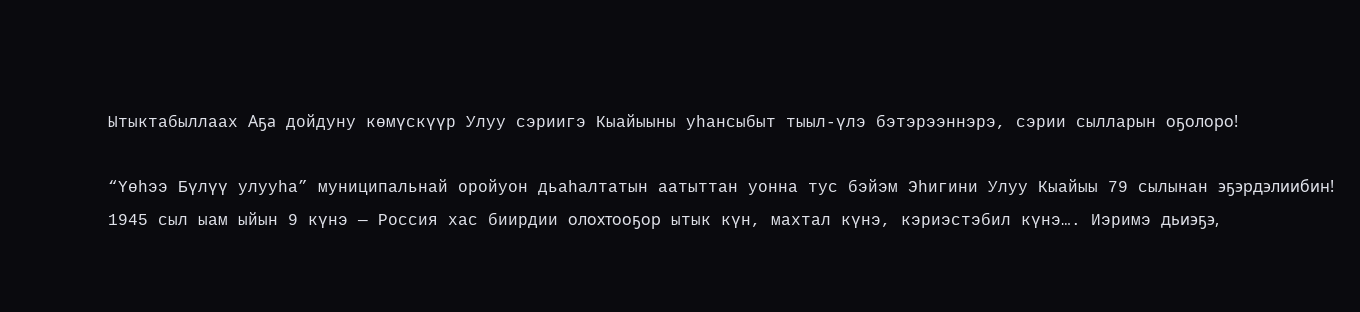Ытыктабыллаах Аҕа дойдуну көмүскүүр Улуу сэриигэ Кыайыыны уһансыбыт тыыл-үлэ бэтэрээннэрэ, сэрии сылларын оҕолоро!

“Үөһээ Бүлүү улууһа” муниципальнай оройуон дьаһалтатын аатыттан уонна тус бэйэм Эһигини Улуу Кыайыы 79 сылынан эҕэрдэлиибин!
1945 сыл ыам ыйын 9 күнэ — Россия хас биирдии олохтооҕор ытык күн, махтал күнэ, кэриэстэбил күнэ…. Иэримэ дьиэҕэ,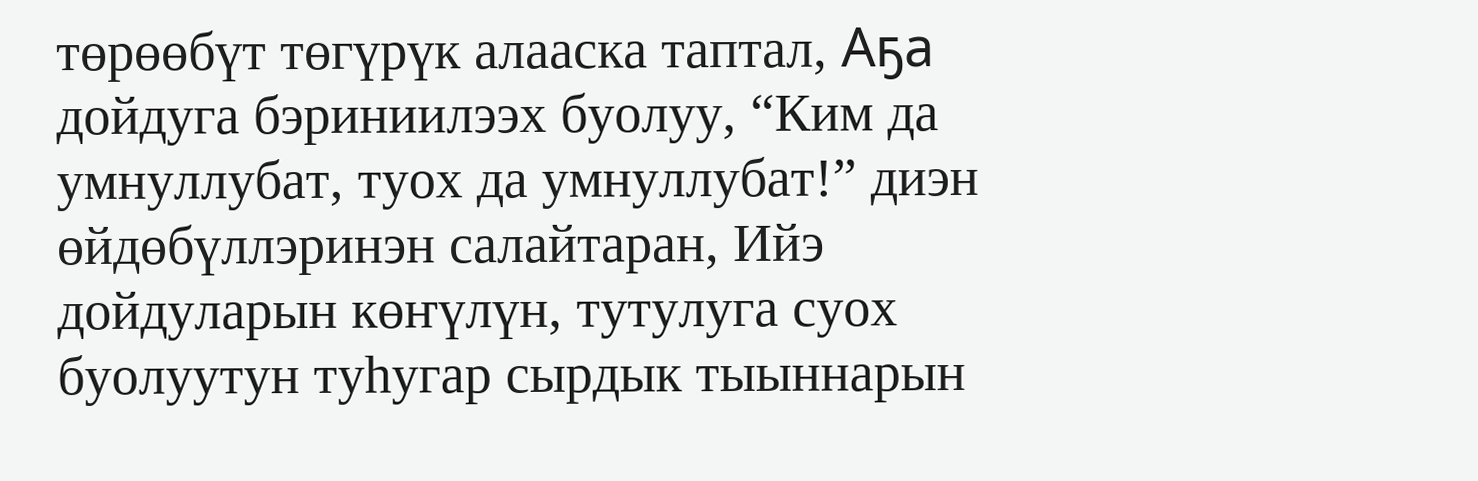төрөөбүт төгүрүк алааска таптал, Аҕа дойдуга бэриниилээх буолуу, “Ким да умнуллубат, туох да умнуллубат!” диэн өйдөбүллэринэн салайтаран, Ийэ дойдуларын көҥүлүн, тутулуга суох буолуутун туһугар сырдык тыыннарын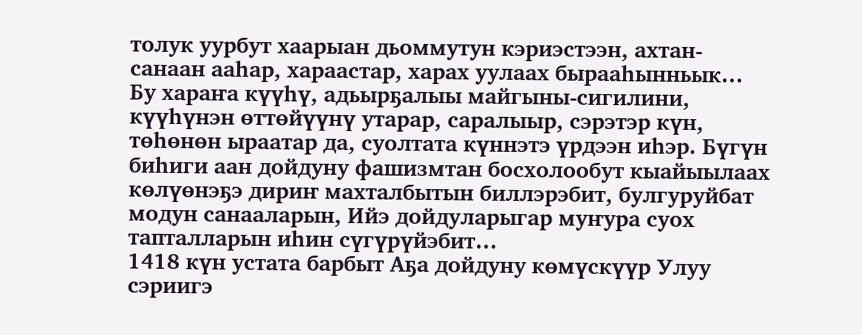толук уурбут хаарыан дьоммутун кэриэстээн, ахтан-санаан ааһар, хараастар, харах уулаах бырааһынньык…
Бу хараҥа күүһү, адьырҕалыы майгыны-сигилини, күүһүнэн өттөйүүнү утарар, саралыыр, сэрэтэр күн, төһөнөн ыраатар да, суолтата күннэтэ үрдээн иһэр. Бүгүн биһиги аан дойдуну фашизмтан босхолообут кыайыылаах көлүөнэҕэ дириҥ махталбытын биллэрэбит, булгуруйбат модун санааларын, Ийэ дойдуларыгар муҥура суох тапталларын иһин сүгүрүйэбит…
1418 күн устата барбыт Аҕа дойдуну көмүскүүр Улуу сэриигэ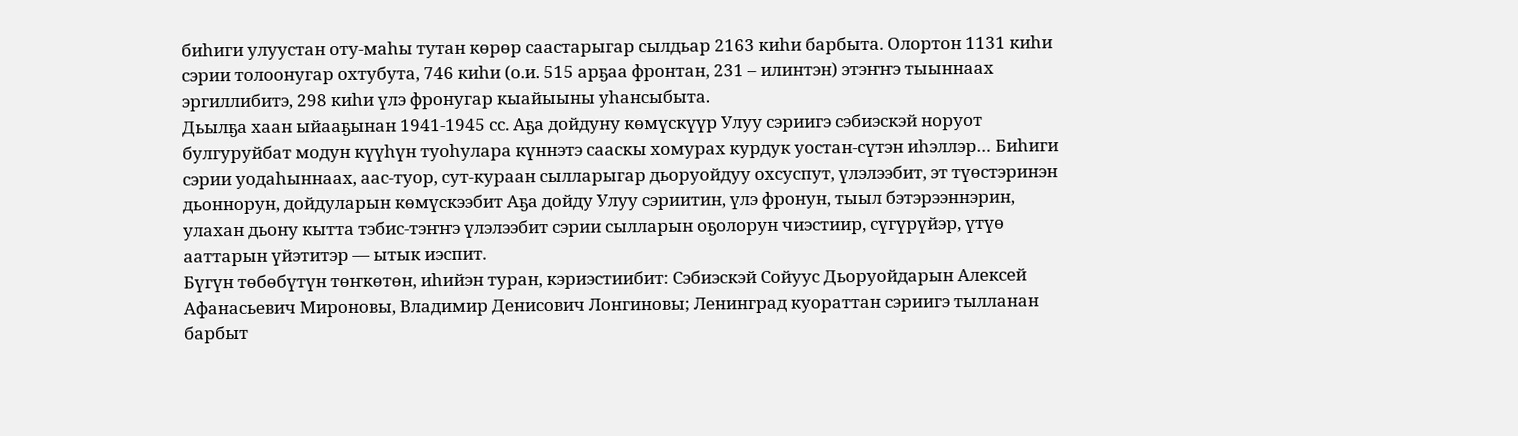биһиги улуустан оту-маһы тутан көрөр саастарыгар сылдьар 2163 киһи барбыта. Олортон 1131 киһи сэрии толоонугар охтубута, 746 киһи (о.и. 515 арҕаа фронтан, 231 – илинтэн) этэҥҥэ тыыннаах эргиллибитэ, 298 киһи үлэ фронугар кыайыыны уһансыбыта.
Дьылҕа хаан ыйааҕынан 1941-1945 сс. Аҕа дойдуну көмүскүүр Улуу сэриигэ сэбиэскэй норуот булгуруйбат модун күүһүн туоһулара күннэтэ сааскы хомурах курдук уостан-сүтэн иһэллэр… Биһиги сэрии уодаһыннаах, аас-туор, сут-кураан сылларыгар дьоруойдуу охсуспут, үлэлээбит, эт түөстэринэн дьоннорун, дойдуларын көмүскээбит Аҕа дойду Улуу сэриитин, үлэ фронун, тыыл бэтэрээннэрин, улахан дьону кытта тэбис-тэҥҥэ үлэлээбит сэрии сылларын оҕолорун чиэстиир, сүгүрүйэр, үтүө ааттарын үйэтитэр — ытык иэспит.
Бүгүн төбөбүтүн төҥкөтөн, иһийэн туран, кэриэстиибит: Сэбиэскэй Сойуус Дьоруойдарын Алексей Афанасьевич Мироновы, Владимир Денисович Лонгиновы; Ленинград куораттан сэриигэ тылланан барбыт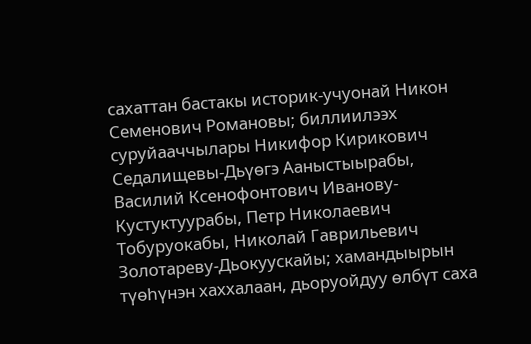сахаттан бастакы историк-учуонай Никон Семенович Романовы; биллиилээх суруйааччылары Никифор Кирикович Седалищевы-Дьүөгэ Ааныстыырабы, Василий Ксенофонтович Иванову-Кустуктуурабы, Петр Николаевич Тобуруокабы, Николай Гаврильевич Золотареву-Дьокуускайы; хамандыырын түөһүнэн хаххалаан, дьоруойдуу өлбүт саха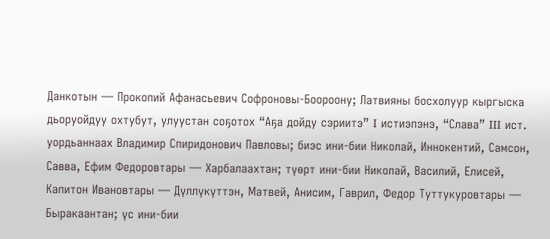Данкотын — Прокопий Афанасьевич Софроновы-Боороону; Латвияны босхолуур кыргыска дьоруойдуу охтубут, улуустан соҕотох “Аҕа дойду сэриитэ” I истиэпэнэ, “Слава” III ист. уордьаннаах Владимир Спиридонович Павловы; биэс ини-бии Николай, Иннокентий, Самсон, Савва, Ефим Федоровтары — Харбалаахтан; түөрт ини-бии Николай, Василий, Елисей, Капитон Ивановтары — Дүллүкүттэн, Матвей, Анисим, Гаврил, Федор Туттукуровтары — Быракаантан; үс ини-бии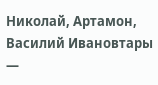Николай, Артамон, Василий Ивановтары —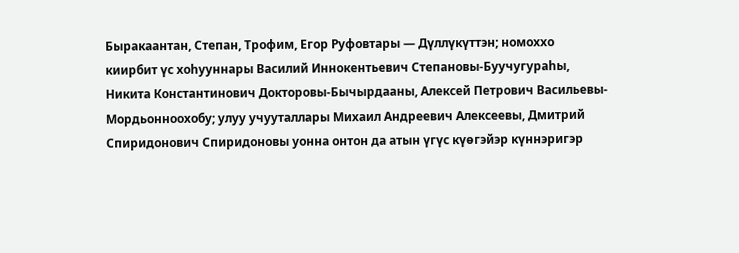Быракаантан, Степан, Трофим, Егор Руфовтары — Дүллүкүттэн; номоххо киирбит үс хоһууннары Василий Иннокентьевич Степановы-Буучугураһы, Никита Константинович Докторовы-Бычырдааны, Алексей Петрович Васильевы-Мордьонноохобу; улуу учууталлары Михаил Андреевич Алексеевы, Дмитрий Спиридонович Спиридоновы уонна онтон да атын үгүс күөгэйэр күннэригэр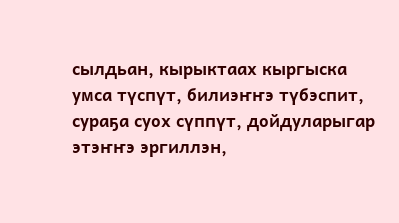сылдьан, кырыктаах кыргыска умса түспүт, билиэҥҥэ түбэспит, сураҕа суох сүппүт, дойдуларыгар этэҥҥэ эргиллэн,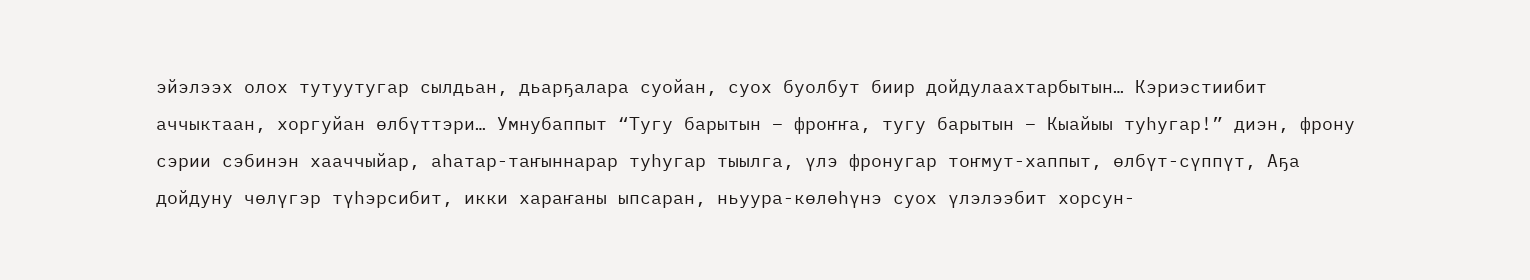эйэлээх олох тутуутугар сылдьан, дьарҕалара суойан, суох буолбут биир дойдулаахтарбытын… Кэриэстиибит аччыктаан, хоргуйан өлбүттэри… Умнубаппыт “Тугу барытын – фроҥҥа, тугу барытын – Кыайыы туһугар!” диэн, фрону сэрии сэбинэн хааччыйар, аһатар-таҥыннарар туһугар тыылга, үлэ фронугар тоҥмут-хаппыт, өлбүт-сүппүт, Аҕа дойдуну чөлүгэр түһэрсибит, икки хараҥаны ыпсаран, ньуура-көлөһүнэ суох үлэлээбит хорсун-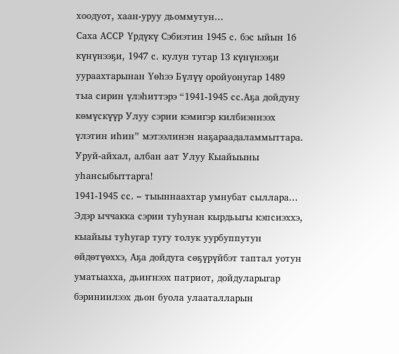хоодуот, хаан-уруу дьоммутун…
Саха АССР Үрдүкү Сэбиэтин 1945 с. бэс ыйын 16 күнүнээҕи, 1947 с. кулун тутар 13 күнүнээҕи уураахтарынан Үөһээ Бүлүү оройуонугар 1489 тыа сирин үлэһиттэрэ “1941-1945 сс.Аҕа дойдуну көмүскүүр Улуу сэрии кэмигэр килбиэннээх үлэтин иһин” мэтээлинэн наҕараадаламмыттара.
Уруй-айхал, албан аат Улуу Кыайыыны уһансыбыттарга!
1941-1945 сс. – тыыннаахтар умнубат сыллара… Эдэр ыччакка сэрии туһунан кырдьыгы кэпсиэххэ, кыайыы туһугар тугу толук уурбуппутун өйдөтүөххэ, Аҕа дойдуга сөҕүрүйбэт таптал уотун уматыахха, дьиҥнээх патриот, дойдуларыгар бэриниилээх дьон буола улааталларын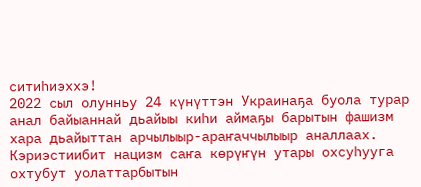ситиһиэххэ!
2022 сыл олунньу 24 күнүттэн Украинаҕа буола турар анал байыаннай дьайыы киһи аймаҕы барытын фашизм хара дьайыттан арчылыыр-араҥаччылыыр аналлаах. Кэриэстиибит нацизм саҥа көрүҥүн утары охсуһууга охтубут уолаттарбытын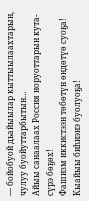— бойобуой дьайыылар кыттыылаахтарын, чулуу буойуттарбытын…
Айыы санаалаах Россия норуоттарын кута-сүрэ бөҕөх!
Фашизм иккистээн төбөтүн өндөтүө суоҕа!
Кыайыы биһиэнэ буолуоҕа!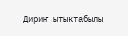Дириҥ ытыктабылы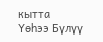кытта
Үөһээ Бүлүү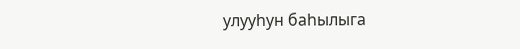улууһун баһылыга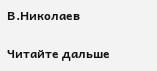В.Николаев

Читайте дальше